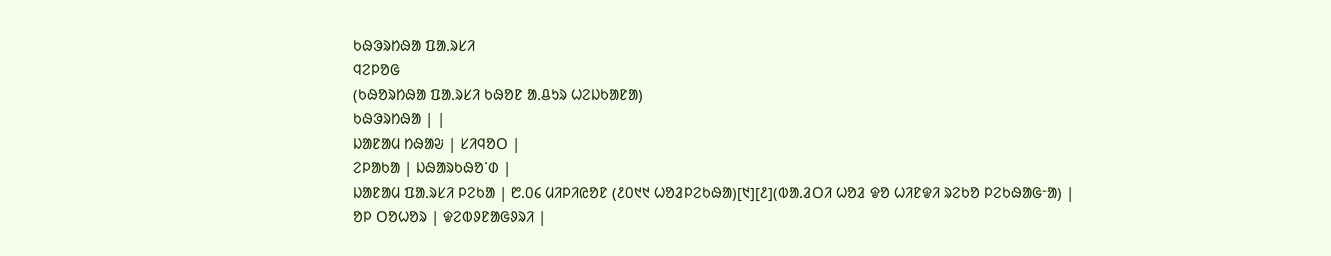ᱠᱷᱳᱨᱴᱷᱟ ᱯᱟᱹᱨᱥᱤ
ᱧᱮᱞᱚᱜ
(ᱠᱷᱚᱨᱴᱷᱟ ᱯᱟᱹᱨᱥᱤ ᱠᱷᱚᱱ ᱟᱹᱪᱩᱨ ᱦᱮᱡᱠᱟᱱᱟ)
ᱠᱷᱳᱨᱴᱷᱟ | |
ᱡᱟᱱᱟᱢ ᱴᱷᱟᱶ | ᱥᱤᱧᱚᱛ |
ᱮᱞᱟᱠᱟ | ᱡᱷᱟᱨᱠᱷᱚᱸᱰ |
ᱡᱟᱱᱟᱢ ᱯᱟᱹᱨᱥᱤ ᱞᱮᱠᱟ | ᱘.᱐᱔ ᱢᱤᱞᱤᱭᱚᱱ (᱒᱐᱑᱑ ᱦᱚᱲᱞᱮᱠᱷᱟ)[᱑][᱒](ᱵᱟᱹᱲᱛᱤ ᱦᱚᱲ ᱫᱚ ᱦᱤᱱᱫᱤ ᱨᱮᱠᱚ ᱞᱮᱠᱷᱟᱜᱼᱟ) |
ᱚᱞ ᱛᱚᱦᱚᱨ | ᱫᱮᱵᱽᱱᱟᱜᱽᱨᱤ |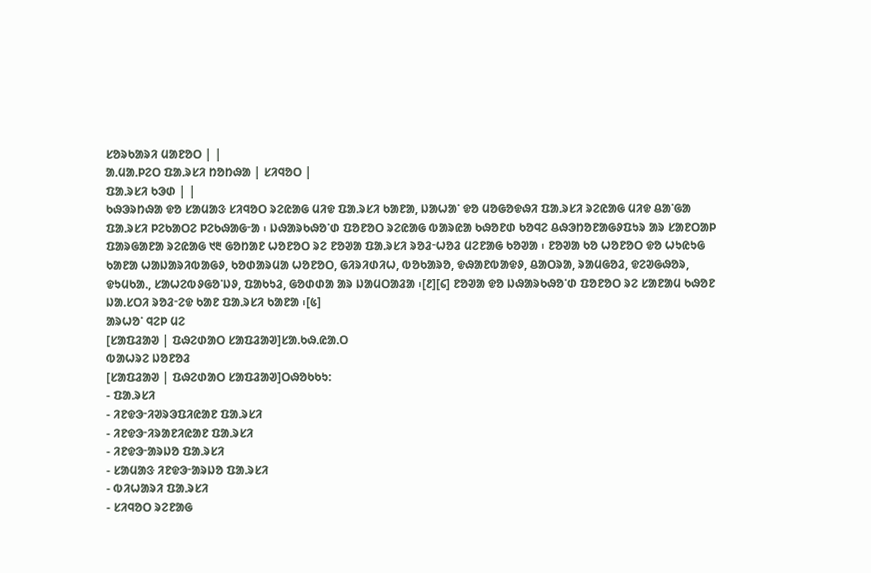ᱥᱚᱨᱠᱟᱨᱤ ᱢᱟᱱᱚᱛ | |
ᱟᱹᱢᱟᱹᱞᱮᱛ ᱯᱟᱹᱨᱥᱤ ᱴᱚᱴᱷᱟ | ᱥᱤᱧᱚᱛ |
ᱯᱟᱹᱨᱥᱤ ᱠᱳᱰ | |
ᱠᱷᱳᱨᱴᱷᱟ ᱫᱚ ᱥᱟᱢᱟᱝ ᱥᱤᱧᱚᱛ ᱨᱮᱭᱟᱜ ᱢᱤᱫ ᱯᱟᱹᱨᱥᱤ ᱠᱟᱱᱟ, ᱡᱟᱦᱟᱸ ᱫᱚ ᱢᱚᱜᱚᱫᱷᱤ ᱯᱟᱹᱨᱥᱤ ᱨᱮᱭᱟᱜ ᱢᱤᱫ ᱪᱟᱸᱜᱟ ᱯᱟᱹᱨᱥᱤ ᱞᱮᱠᱟᱛᱮ ᱞᱮᱠᱷᱟᱜᱼᱟ ᱾ ᱡᱷᱟᱨᱠᱷᱚᱸᱰ ᱯᱚᱱᱚᱛ ᱨᱮᱭᱟᱜ ᱵᱟᱨᱭᱟ ᱠᱷᱚᱱᱰ ᱠᱚᱧᱮ ᱪᱷᱳᱴᱚᱱᱟᱜᱽᱯᱩᱨ ᱟᱨ ᱥᱟᱱᱛᱟᱞ ᱯᱟᱨᱜᱟᱱᱟ ᱨᱮᱭᱟᱜ ᱑᱓ ᱜᱚᱴᱟᱱ ᱦᱚᱱᱚᱛ ᱨᱮ ᱱᱚᱣᱟ ᱯᱟᱹᱨᱥᱤ ᱨᱚᱲᱼᱦᱚᱲ ᱢᱮᱱᱟᱜ ᱠᱚᱣᱟ ᱾ ᱱᱚᱣᱟ ᱠᱚ ᱦᱚᱱᱚᱛ ᱫᱚ ᱦᱩᱭᱩᱜ ᱠᱟᱱᱟ ᱦᱟᱡᱟᱨᱤᱵᱟᱜᱽ, ᱠᱚᱰᱟᱨᱢᱟ ᱦᱚᱱᱚᱛ, ᱜᱤᱨᱤᱰᱤᱦ, ᱵᱚᱠᱟᱨᱚ, ᱫᱷᱟᱱᱵᱟᱫᱽ, ᱪᱟᱛᱨᱟ, ᱨᱟᱢᱜᱚᱲ, ᱫᱮᱣᱜᱷᱚᱨ, ᱫᱩᱢᱠᱟᱹ, ᱥᱟᱦᱮᱵᱽᱜᱚᱸᱡᱽ, ᱯᱟᱠᱩᱲ, ᱜᱚᱰᱰᱟ ᱟᱨ ᱡᱟᱢᱛᱟᱲᱟ ᱾[᱒][᱔] ᱱᱚᱣᱟ ᱫᱚ ᱡᱷᱟᱨᱠᱷᱚᱸᱰ ᱯᱚᱱᱚᱛ ᱨᱮ ᱥᱟᱱᱟᱢ ᱠᱷᱚᱱ ᱡᱟᱹᱥᱛᱤ ᱨᱚᱲᱼᱮᱫ ᱠᱟᱱ ᱯᱟᱹᱨᱥᱤ ᱠᱟᱱᱟ ᱾[᱕]
ᱟᱨᱦᱚᱸ ᱧᱮᱞ ᱢᱮ
[ᱥᱟᱯᱲᱟᱣ | ᱯᱷᱮᱰᱟᱛ ᱥᱟᱯᱲᱟᱣ]ᱥᱟᱹᱠᱷᱹᱭᱟᱹᱛ
ᱵᱟᱦᱨᱮ ᱡᱚᱱᱚᱲ
[ᱥᱟᱯᱲᱟᱣ | ᱯᱷᱮᱰᱟᱛ ᱥᱟᱯᱲᱟᱣ]ᱛᱷᱚᱠᱠᱩ:
- ᱯᱟᱹᱨᱥᱤ
- ᱤᱱᱫᱳᱼᱤᱣᱨᱳᱯᱤᱭᱟᱱ ᱯᱟᱹᱨᱥᱤ
- ᱤᱱᱫᱳᱼᱤᱨᱟᱱᱤᱭᱟᱱ ᱯᱟᱹᱨᱥᱤ
- ᱤᱱᱫᱳᱼᱟᱨᱡᱚ ᱯᱟᱹᱨᱥᱤ
- ᱥᱟᱢᱟᱝ ᱤᱱᱫᱳᱼᱟᱨᱡᱚ ᱯᱟᱹᱨᱥᱤ
- ᱵᱤᱦᱟᱨᱤ ᱯᱟᱹᱨᱥᱤ
- ᱥᱤᱧᱚᱛ ᱨᱮᱱᱟᱜ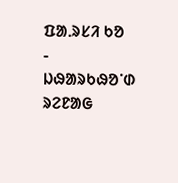ᱯᱟᱹᱨᱥᱤ ᱠᱚ
- ᱡᱷᱟᱨᱠᱷᱚᱸᱰ ᱨᱮᱱᱟᱜ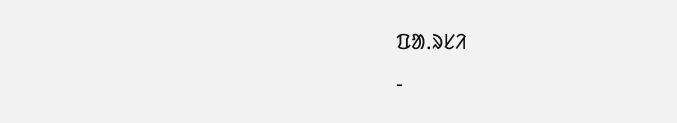ᱯᱟᱹᱨᱥᱤ
-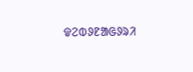ᱫᱮᱵᱽᱱᱟᱜᱽᱨᱤ